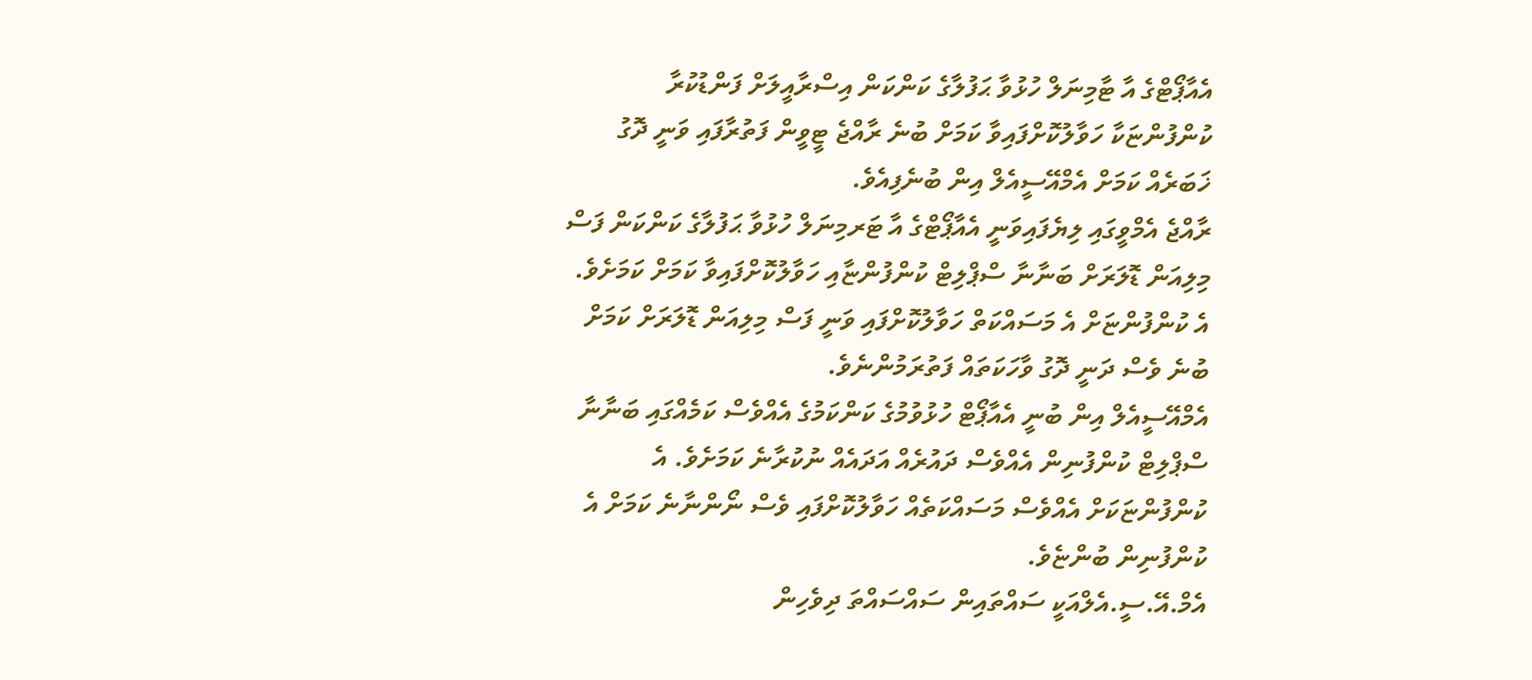އެއާޕޯޓްގެ އާ ޓާމިނަލް ހުޅުވާ ޙަފުލާގެ ކަންކަން އިސްރާއީލަށް ފަންޑުކުރާ ކުންފުންޏަކާ ހަވާލުކޮށްފައިވާ ކަމަށް ބުނެ ރާއްޖެ ޓީވީން ފަތުރާފައި ވަނީ ދޮގު ޚަބަރެއް ކަމަށް އެމްއޭސީއެލް އިން ބުނެފިއެވެ.
ރާއްޖެ އެމްވީގައި ލިޔެފައިވަނީ އެއާޕޯޓްގެ އާ ޓަރމިނަލް ހުޅުވާ ޙަފުލާގެ ކަންކަން ފަސް މިލިއަން ޑޮލަރަށް ބަނާނާ ސްޕްލިޓް ކުންފުންޏާއި ހަވާލުކޮށްފައިވާ ކަމަށް ކަމަށެވެ. އެ ކުންފުންޏަށް އެ މަސައްކަތް ހަވާލުކޮށްފައި ވަނީ ފަސް މިލިއަން ޑޮލަރަށް ކަމަށް ބުނެ ވެސް ދަނީ ދޮގު ވާހަކަތައް ފަތުރަމުންނެވެ.
އެމްއޭސީއެލް އިން ބުނީ އެއާޕޯޓް ހުޅުވުމުގެ ކަންކަމުގެ އެއްވެސް ކަމެއްގައި ބަނާނާ ސްޕްލިޓް ކުންފުނިން އެއްވެސް ދައުރެއް އަދައެއް ނުކުރާނެ ކަމަށެވެ. އެ ކުންފުންޏަކަށް އެއްވެސް މަސައްކަތެއް ހަވާލުކޮށްފައި ވެސް ނޯންނާނެ ކަމަށް އެ ކުންފުނިން ބުންޏެވެ.
އެމް.އޭ.ސީ.އެލްއަކީ ސައްތައިން ސައްސައްތަ ދިވެހިން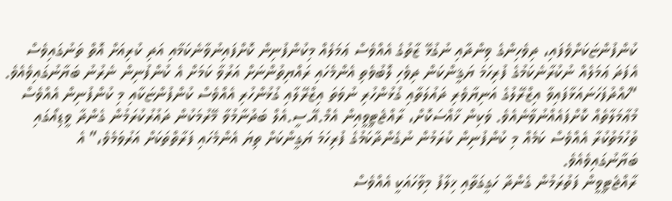ކުންފުންޏަކަށްވެފައި، ދިވެހިންގެ ވިންދާއި ނުގުޅޭ ޒާތުގެ އެއްވެސް ޢަމަލެއް މިކުންފުނިން ކޮށްފައިނުވާނެކަމާއި އަދި ކުރިއަށް އޮތް ތަނުގައިވެސް އެފަދަ ޢަމަލެއް ނުކުރާނެކަމުގެ ފުރިހަމަ ޔަޤީންކަން ދިވެހި ލޮބުވެތި އެންމެހައި ރައްޔިތުންނަށް އަރުވާ ކަމަށް އެ ކުންފުނިން ނެރުނު ބަޔާނުގައިވެއެވެ.
“ހައްދުފަހަނައަޅާފައިވާ އިޒްރޭލުގެ އަނިޔާވެރި ދައުލަތާއި ގުޅުންހުރި ނުވަތަ އިޒްރޭލާއި ގުޅުންހުރި އެއްވެސް ކުންފުންޏަކާއި މި ކުންފުނިން އެއްވެސް މުޢާމަލާތެއް ކޮށްފައެއްނުވާނެއެވެ. ވަކިން ޚާއްސަކޮށް، ރާއްޖެޓީވީއިން އެމް.އޭ.ސީ.އެލް ބަދުނާމުވާ މޭރުމަކުން ދައުރުކުރަމުން ގެންދާ ވީޑިއޯގައި ތުހުމަތުކުރާ އެއްވެސް ކަމެއް މި ކުންފުނިން ކުރަމުން ނުގެންދާކަމުގެ ފުރިހަމަ ޔަގީންކަށް ތިޔަ އެންމެހައި ފަރާތްތަކަށް އަރުވަމެވެ،” އެ ބަޔާނުގައިވެއެވެ.
ރާއްޖެޓީވީން ފަތުރަމުން ގެންދާ ހަގީގަތާއި ޚިލާފު މިވާހައަކީ އެއްވެސް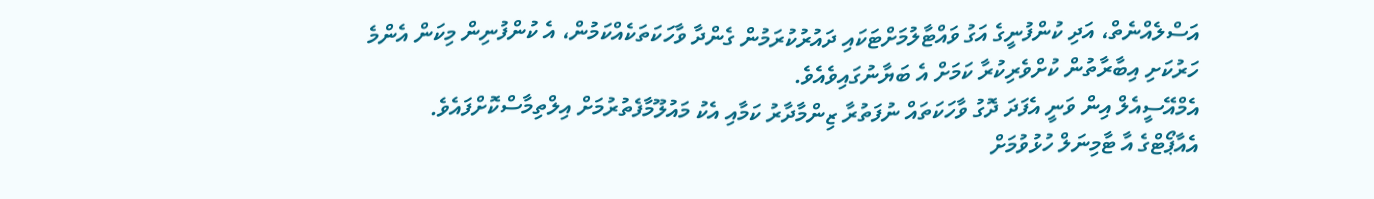އަސްލެއްނެތް، އަދި ކުންފުނީގެ އަގު ވައްޓާލުމަށްޓަކައި ދައުރުކުރަމުން ގެންދާ ވާހަކަތަކެއްކަމުން، އެ ކުންފުނިން މިކަން އެންމެ ހަރުކަށި އިބާރާތުން ކުށްވެރިކުރާ ކަމަށް އެ ބަޔާނުގައިވެއެވެ.
އެމްއޭސީއެލް އިން ވަނީ އެފަދަ ދޮގު ވާހަކަތައް ނުފަތުރާ ޒިންމާދާރު ކަމާއި އެކު މައުލޫމާފެތުރުމަށް އިލްތިމާސްކޮށްފައެވެ.
އެއާޕޯޓްގެ އާ ޓާމިނަލް ހުޅުވުމަށް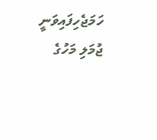ހަމަޖެހިފައިވަނީ ޖުމަލި މަހުގެ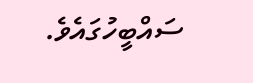ސައްބީހުގައެވެ.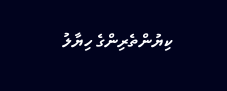ކިޔުންތެރިންގެ ހިޔާލު